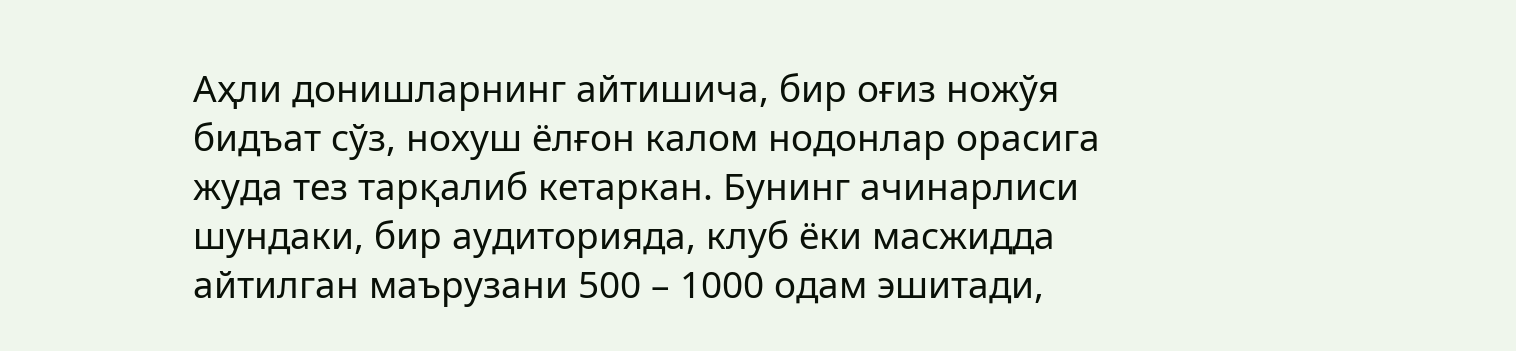Аҳли донишларнинг айтишича, бир оғиз ножўя бидъат сўз, нохуш ёлғон калом нодонлар орасига жуда тез тарқалиб кетаркан. Бунинг ачинарлиси шундаки, бир аудиторияда, клуб ёки масжидда айтилган маърузани 500 – 1000 одам эшитади,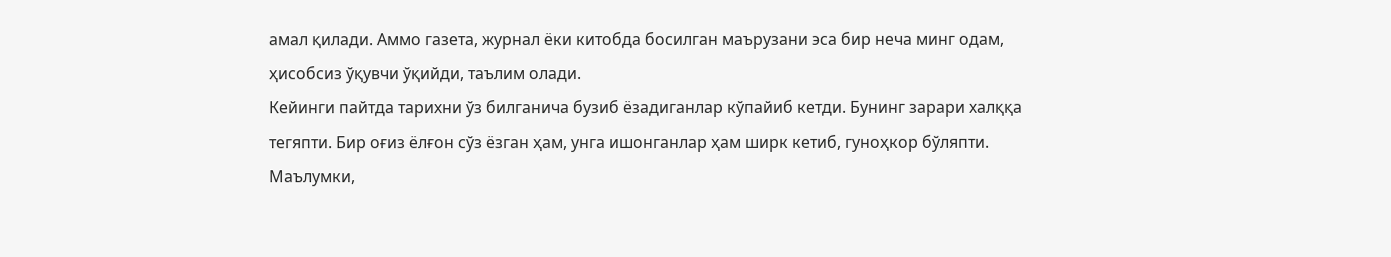амал қилади. Аммо газета, журнал ёки китобда босилган маърузани эса бир неча минг одам, ҳисобсиз ўқувчи ўқийди, таълим олади.
Кейинги пайтда тарихни ўз билганича бузиб ёзадиганлар кўпайиб кетди. Бунинг зарари халққа тегяпти. Бир оғиз ёлғон сўз ёзган ҳам, унга ишонганлар ҳам ширк кетиб, гуноҳкор бўляпти.
Маълумки,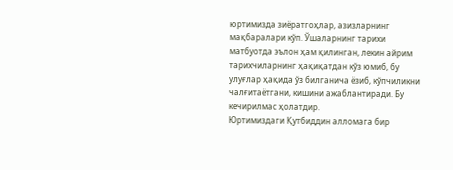юртимизда зиёратгоҳлар, азизларнинг мақбаралари кўп. Ўшаларнинг тарихи матбуотда эълон ҳам қилинган, лекин айрим тарихчиларнинг ҳақиқатдан кўз юмиб, бу улуғлар ҳақида ўз билганича ёзиб, кўпчиликни чалғитаётгани, кишини ажаблантиради. Бу кечирилмас ҳолатдир.
Юртимиздаги Қутбиддин алломага бир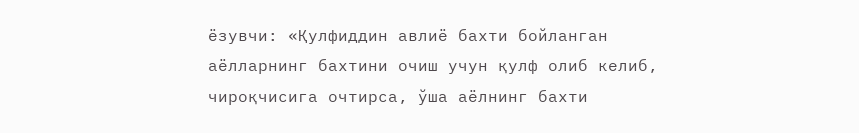ёзувчи: «Қулфиддин авлиё бахти бойланган аёлларнинг бахтини очиш учун қулф олиб келиб, чироқчисига очтирса, ўша аёлнинг бахти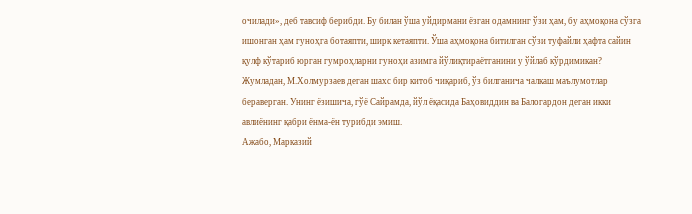очилади», деб тавсиф берибди. Бу билан ўша уйдирмани ёзган одамнинг ўзи ҳам, бу аҳмоқона сўзга ишонган ҳам гуноҳга ботаяпти, ширк кетаяпти. Ўша аҳмоқона битилган сўзи туфайли ҳафта сайин қулф кўтариб юрган гумроҳларни гуноҳи азимга йўлиқтираётганини у ўйлаб кўрдимикан?
Жумладан, М.Холмурзаев деган шахс бир китоб чиқариб, ўз билганича чалкаш маълумотлар бераверган. Унинг ёзишича, гўё Сайрамда, йўл ёқасида Баҳовиддин ва Балогардон деган икки авлиёнинг қабри ёнма-ён турибди эмиш.
Ажабо, Марказий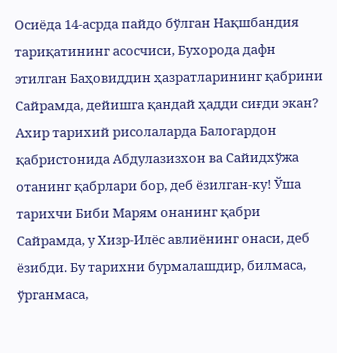Осиёда 14-асрда пайдо бўлган Нақшбандия тариқатининг асосчиси, Бухорода дафн этилган Баҳовиддин ҳазратларининг қабрини Сайрамда, дейишга қандай ҳадди сиғди экан? Ахир тарихий рисолаларда Балогардон қабристонида Абдулазизхон ва Сайидхўжа отанинг қабрлари бор, деб ёзилган-ку! Ўша тарихчи Биби Марям онанинг қабри Сайрамда, у Хизр-Илёс авлиёнинг онаси, деб ёзибди. Бу тарихни бурмалашдир, билмаса, ўрганмаса,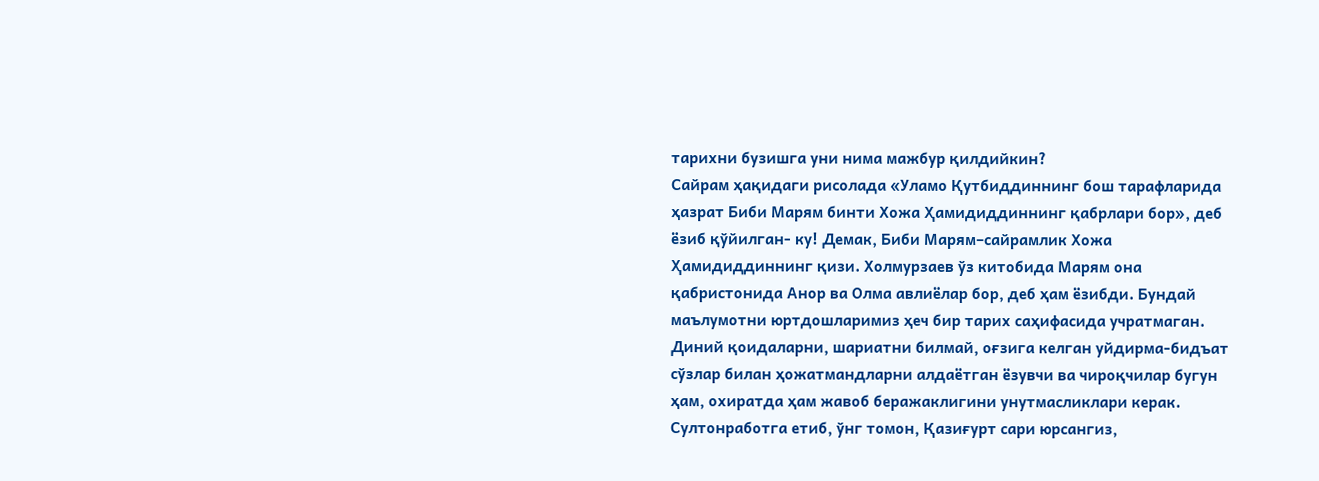тарихни бузишга уни нима мажбур қилдийкин?
Сайрам ҳақидаги рисолада «Уламо Қутбиддиннинг бош тарафларида ҳазрат Биби Марям бинти Хожа Ҳамидиддиннинг қабрлари бор», деб ёзиб қўйилган- ку! Демак, Биби Марям–сайрамлик Хожа Ҳамидиддиннинг қизи. Холмурзаев ўз китобида Марям она қабристонида Анор ва Олма авлиёлар бор, деб ҳам ёзибди. Бундай маълумотни юртдошларимиз ҳеч бир тарих саҳифасида учратмаган.
Диний қоидаларни, шариатни билмай, оғзига келган уйдирма-бидъат сўзлар билан ҳожатмандларни алдаётган ёзувчи ва чироқчилар бугун ҳам, охиратда ҳам жавоб беражаклигини унутмасликлари керак. Султонработга етиб, ўнг томон, Қазиғурт сари юрсангиз,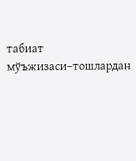табиат мўъжизаси–тошлардан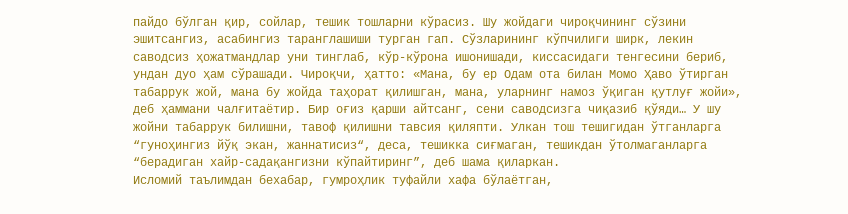пайдо бўлган қир, сойлар, тешик тошларни кўрасиз. Шу жойдаги чироқчининг сўзини эшитсангиз, асабингиз таранглашиши турган гап. Сўзларининг кўпчилиги ширк, лекин саводсиз ҳожатмандлар уни тинглаб, кўр-кўрона ишонишади, киссасидаги тенгесини бериб, ундан дуо ҳам сўрашади. Чироқчи, ҳатто: «Мана, бу ер Одам ота билан Момо Ҳаво ўтирган табаррук жой, мана бу жойда таҳорат қилишган, мана, уларнинг намоз ўқиган қутлуғ жойи», деб ҳаммани чалғитаётир. Бир оғиз қарши айтсанг, сени саводсизга чиқазиб қўяди… У шу жойни табаррук билишни, тавоф қилишни тавсия қиляпти. Улкан тош тешигидан ўтганларга “гуноҳингиз йўқ экан, жаннатисиз“, деса, тешикка сиғмаган, тешикдан ўтолмаганларга “берадиган хайр-садақангизни кўпайтиринг”, деб шама қиларкан.
Исломий таълимдан бехабар, гумроҳлик туфайли хафа бўлаётган,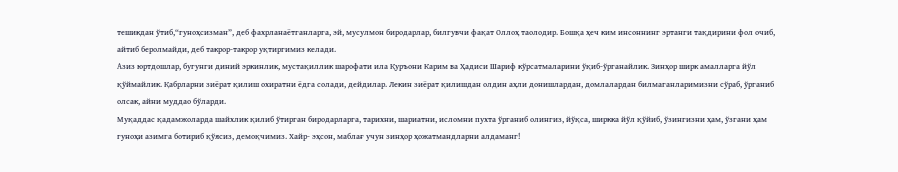тешикдан ўтиб,“гуноҳсизман”, деб фахрланаётганларга, эй, мусулмон биродарлар, билгувчи фақат Оллоҳ таолодир. Бошқа ҳеч ким инсоннинг эртанги тақдирини фол очиб, айтиб беролмайди, деб такрор-такрор уқтиргимиз келади.
Азиз юртдошлар, бугунги диний эркинлик, мустақиллик шарофати ила Қуръони Карим ва Ҳадиси Шариф кўрсатмаларини ўқиб-ўрганайлик. Зинҳор ширк амалларга йўл қўймайлик. Қабрларни зиёрат қилиш охиратни ёдга солади, дейдилар. Лекин зиёрат қилишдан олдин аҳли донишлардан, домлалардан билмаганларимизни сўраб, ўрганиб олсак, айни муддао бўларди.
Муқаддас қадамжоларда шайхлик қилиб ўтирган биродарларга, тарихни, шариатни, исломни пухта ўрганиб олингиз, йўқса, ширкка йўл қўйиб, ўзингизни ҳам, ўзгани ҳам гуноҳи азимга ботириб қўясиз, демоқчимиз. Хайр- эҳсон, маблағ учун зинҳор ҳожатмандларни алдаманг!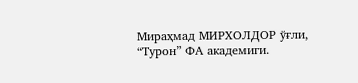Мираҳмад МИРХОЛДОР ўғли,
“Турон” ФА академиги.